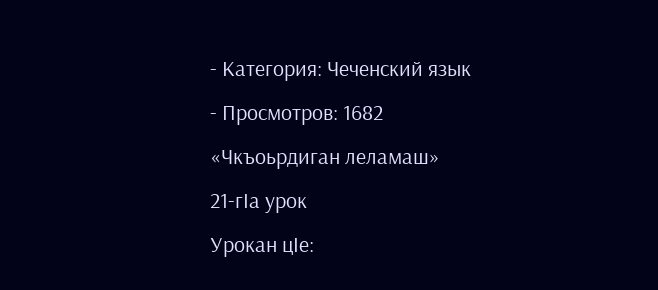- Категория: Чеченский язык
- Просмотров: 1682
«Чкъоьрдиган леламаш»
21-гIа урок
Урокан цIе: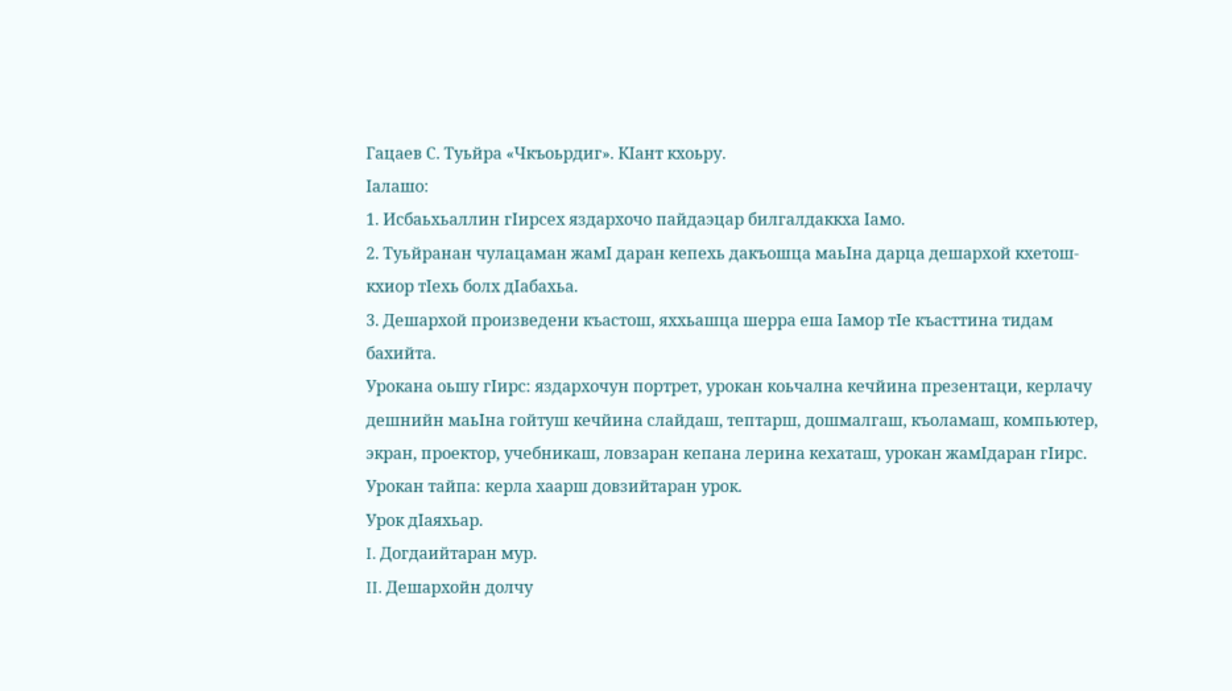Гацаев С. Туьйра «Чкъоьрдиг». КIант кхоьру.
Iалашо:
1. Исбаьхьаллин гIирсех яздархочо пайдаэцар билгалдаккха Iамо.
2. Туьйранан чулацаман жамI даран кепехь дакъошца маьIна дарца дешархой кхетош-кхиор тIехь болх дIабахьа.
3. Дешархой произведени къастош, яххьашца шерра еша Iамор тIе къасттина тидам бахийта.
Урокана оьшу гIирс: яздархочун портрет, урокан коьчална кечйина презентаци, керлачу дешнийн маьIна гойтуш кечйина слайдаш, тептарш, дошмалгаш, къоламаш, компьютер, экран, проектор, учебникаш, ловзаран кепана лерина кехаташ, урокан жамIдаран гIирс.
Урокан тайпа: керла хаарш довзийтаран урок.
Урок дIаяхьар.
I. Догдаийтаран мур.
II. Дешархойн долчу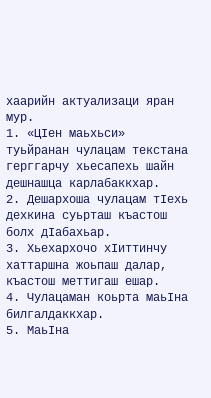хаарийн актуализаци яран мур.
1. «ЦIен маьхьси» туьйранан чулацам текстана герггарчу хьесапехь шайн дешнашца карлабаккхар.
2. Дешархоша чулацам тIехь дехкина суьрташ къастош болх дIабахьар.
3. Хьехархочо хIиттинчу хаттаршна жоьпаш далар, къастош меттигаш ешар.
4. Чулацаман коьрта маьIна билгалдаккхар.
5. МаьIна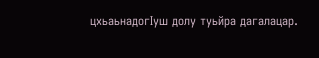цхьаьнадогIуш долу туьйра дагалацар.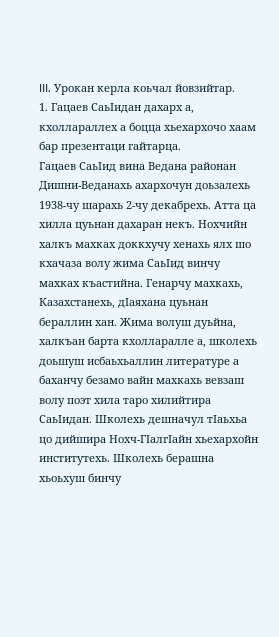III. Урокан керла коьчал йовзийтар.
1. Гацаев СаьIидан дахарх а, кхоллараллех а боцца хьехархочо хаам бар презентаци гайтарца.
Гацаев СаьIид вина Ведана районан Дишни-Веданахь ахархочун доьзалехь 1938-чу шарахь 2-чу декабрехь. Атта ца хилла цуьнан дахаран некъ. Нохчийн халкъ махках доккхучу хенахь ялх шо кхачаза волу жима СаьIид винчу махках къастийна. Генарчу махкахь, Казахстанехь, дIаяхана цуьнан бераллин хан. Жима волуш дуьйна, халкъан барта кхолларалле а, школехь доьшуш исбаьхьаллин литературе а баханчу безамо вайн махкахь вевзаш волу поэт хила таро хилийтира СаьIидан. Школехь дешначул тIаьхьа цо дийшира Нохч-ГIалгIайн хьехархойн институтехь. Школехь берашна хьоьхуш бинчу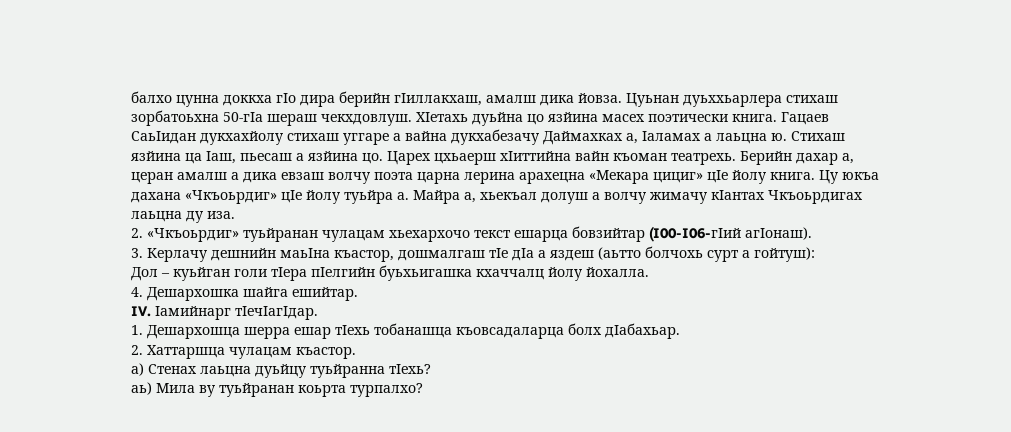балхо цунна доккха гIо дира берийн гIиллакхаш, амалш дика йовза. Цуьнан дуьххьарлера стихаш зорбатоьхна 50-гIа шераш чекхдовлуш. ХIетахь дуьйна цо язйина масех поэтически книга. Гацаев СаьIидан дукхахйолу стихаш уггаре а вайна дукхабезачу Даймахках а, Iаламах а лаьцна ю. Стихаш язйина ца Iаш, пьесаш а язйина цо. Царех цхьаерш хIиттийна вайн къоман театрехь. Берийн дахар а, церан амалш а дика евзаш волчу поэта царна лерина арахецна «Мекара цициг» цIе йолу книга. Цу юкъа дахана «Чкъоьрдиг» цIе йолу туьйра а. Майра а, хьекъал долуш а волчу жимачу кIантах Чкъоьрдигах лаьцна ду иза.
2. «Чкъоьрдиг» туьйранан чулацам хьехархочо текст ешарца бовзийтар (I00-I06-гIий агIонаш).
3. Керлачу дешнийн маьIна къастор, дошмалгаш тIе дIа а яздеш (аьтто болчохь сурт а гойтуш):
Дол – куьйган голи тIера пIелгийн буьхьигашка кхаччалц йолу йохалла.
4. Дешархошка шайга ешийтар.
IV. Iамийнарг тIечIагIдар.
1. Дешархошца шерра ешар тIехь тобанашца къовсадаларца болх дIабахьар.
2. Хаттаршца чулацам къастор.
а) Стенах лаьцна дуьйцу туьйранна тIехь?
аь) Мила ву туьйранан коьрта турпалхо?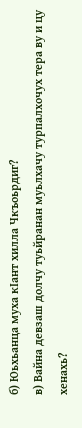б) Юьхьанца муха кIант хилла Чкъоьрдиг?
в) Вайна девзаш долчу туьйранан муьлхачу турпалхочух тера ву и цу хенахь?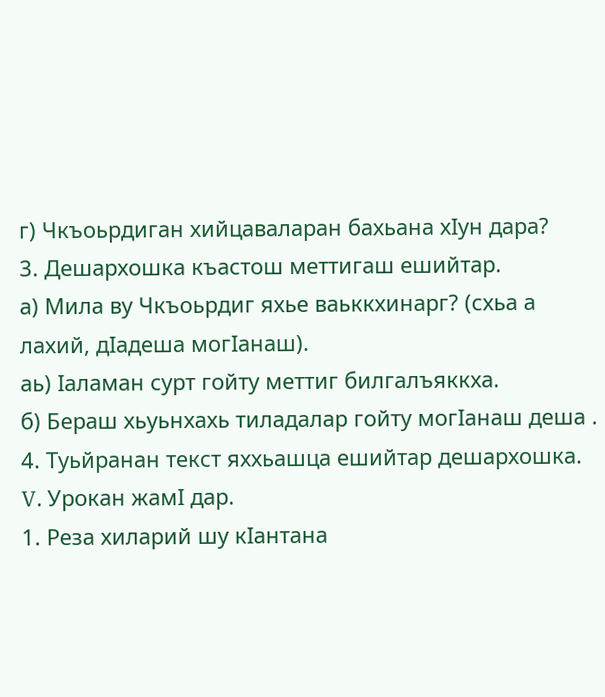г) Чкъоьрдиган хийцаваларан бахьана хIун дара?
3. Дешархошка къастош меттигаш ешийтар.
а) Мила ву Чкъоьрдиг яхье ваьккхинарг? (схьа а лахий, дIадеша могIанаш).
аь) Iаламан сурт гойту меттиг билгалъяккха.
б) Бераш хьуьнхахь тиладалар гойту могIанаш деша .
4. Туьйранан текст яххьашца ешийтар дешархошка.
V. Урокан жамI дар.
1. Реза хиларий шу кIантана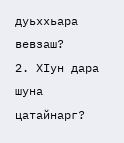дуьххьара вевзаш?
2. ХIун дара шуна цатайнарг?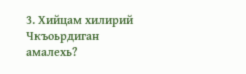3. Хийцам хилирий Чкъоьрдиган амалехь?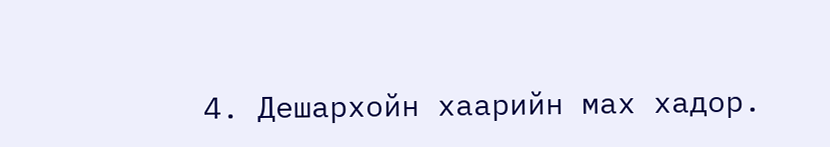4. Дешархойн хаарийн мах хадор.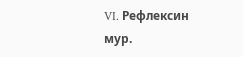VI. Рефлексин мур.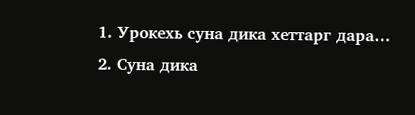1. Урокехь суна дика хеттарг дара…
2. Суна дика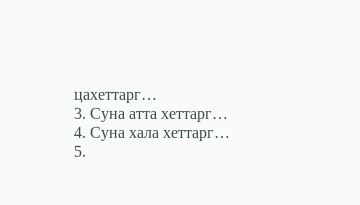цахеттарг…
3. Суна атта хеттарг…
4. Суна хала хеттарг…
5.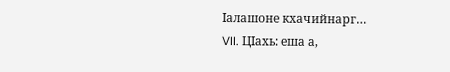Iалашоне кхачийнарг…
VII. ЦIахь: еша а,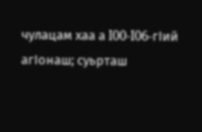чулацам хаа а I00-I06-гIий агIонаш; суьрташ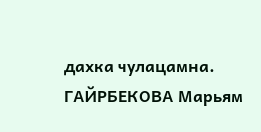дахка чулацамна.
ГАЙРБЕКОВА Марьям